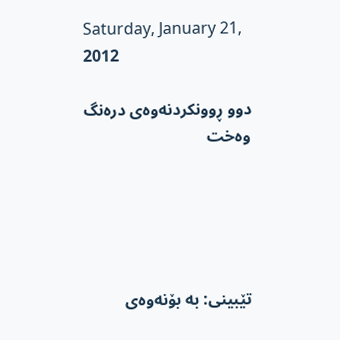Saturday, January 21, 2012

دوو ڕوونكردنه‌وه‌ی‌ دره‌نگ وه‌خت





تێبینی: بە بۆنەوەی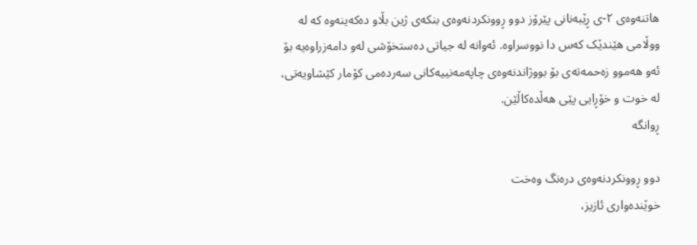هاتنەوەی ٢-ی ڕێبەنانی پێرۆز دوو ڕوونکردنەوەی بنکەی ژین بڵاو دەکەینەوە کە لە ووڵامی هێندێک کەس دا نووسراوە. ئەوانە لە جیاتی دەستخۆشی لەو دامەزراوەیە بۆ ئەو هەموو زەحمەتەی بۆ بووژاندنەوەی چاپەمەنییەکانی سەردەمی کۆمار کێشاویەتی، لە خوت و خۆڕایی پێی هەڵدەکاڵێن.
ڕوانگە

دوو ڕوونكردنه‌وه‌ی‌ دره‌نگ وه‌خت
خوێنده‌واری‌ ئازیز،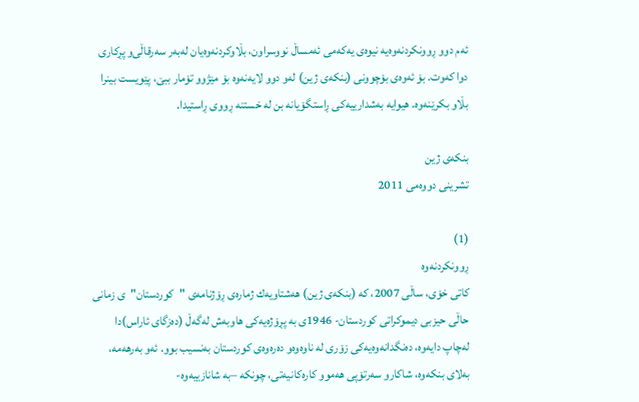ئه‌م دوو ڕوونكردنه‌وه‌یه‌ نیوه‌ی‌ یه‌كه‌می‌ ئه‌مساڵ‌ نووسراون، بڵاوكردنه‌وه‌یان له‌به‌ر سه‌رقاڵی‌‌و پڕكاری‌ دوا كه‌وت. بۆ ئه‌وه‌ی‌ بۆچوونی‌ (بنكه‌ی‌ ژین) له‌و دوو لایه‌نه‌وه‌ بۆ مێژوو تۆمار ببێ‌، پێویست بینرا بڵاو بكرێنه‌وه‌. هیوایه‌ به‌شدارییه‌كی‌ ڕاستگۆیانه‌ بن له‌ خستنه‌ ڕووی‌ ڕاستیدا.

بنكه‌ی‌ ژین
تشرینی‌ دووه‌می‌ 2011

(1)
ڕوونكردنه‌وه‌
كاتی‌ خۆی‌، ساڵی‌ 2007، كه‌ (بنكه‌ی‌ ژین) هه‌شتاویه‌ك ژماره‌ی‌ ڕۆژنامه‌ی‌ "كوردستان"ی‌ زمانی‌ حاڵی‌ حیزبی‌ دیموكراتی‌ كوردستان- 1946ی‌ به‌ پڕۆژه‌یه‌كی‌ هاوبه‌ش له‌گه‌ڵ‌ (ده‌زگای‌ ئاراس)دا له‌چاپ دایه‌وه‌، ده‌نگدانه‌وه‌یه‌كی‌ زۆری‌ له‌ ناوه‌وه‌و ده‌ره‌وه‌ی‌ كوردستان به‌نسیب بوو. ئه‌و به‌رهه‌مه‌، به‌لای‌ بنكه‌وه‌، شاكارو سه‌رتۆپی‌ هه‌موو كاره‌كانیه‌تی‌، چونكه‌ –به‌ شانازییه‌وه‌-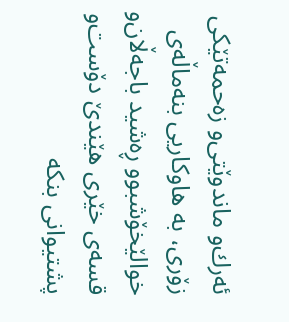ئه‌رك‌و ماندوێتی‌‌و زه‌حمه‌تێكی‌ زۆری‌، به‌ هاوكاریی‌ بنه‌ماڵه‌ی‌ خوالێخۆشبوو ڕه‌شید باجه‌ڵان‌و قسه‌ی‌ خێری‌ هێندێ‌ دۆست‌و پشتیوانی‌ بنكه‌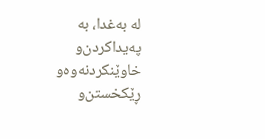له‌ به‌غدا، به‌ په‌یداكردن‌و خاوێنكردنه‌وه‌و ڕێكخستن‌و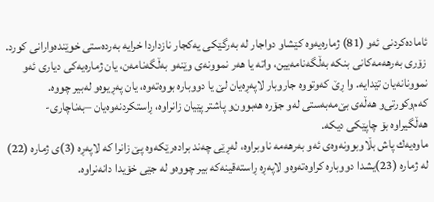ئاماده‌كردنی‌ ئه‌و (81) ژماره‌یه‌وه‌ كێشاو دواجار له‌ به‌رگێكی‌ یه‌كجار نازداردا خرایه‌ به‌رده‌ستی‌ خوێنده‌وارانی‌ كورد.
زۆری‌ به‌رهه‌مه‌كانی‌ بنكه‌ به‌ڵگه‌نامه‌یین، واته‌ یا هه‌ر نموونه‌ی‌ وێنه‌و به‌ڵگه‌نامه‌ن، یان ژماره‌یه‌كی‌ دیاری‌ ئه‌و نموونانه‌یان تێدایه‌. وا ڕێ‌ كه‌وتووه‌ جاروبار لاپه‌ڕه‌یان لێ‌ یا دووباره‌ بووه‌ته‌وه‌، یان په‌ڕیوه‌و له‌بیر چووه‌. كه‌م‌وكورتی‌‌و هه‌ڵه‌ی‌ بێ‌مه‌به‌ستی‌ له‌و جۆره‌ هه‌بوون‌و پاشتر پێیان زانراوه‌، ڕاستكردنه‌وه‌یان –به‌ناچاری‌- هه‌ڵگیراوه‌ بۆ چاپێكی‌ دیكه‌.
ماوه‌یه‌ك پاش بڵاوبوونه‌وه‌ی‌ ئه‌و به‌رهه‌مه‌ ناوبراوه‌، له‌ڕێی‌ چه‌ند براده‌رێكه‌وه‌ پێ‌ زانرا كه‌ لاپه‌ڕه‌ (3)ی‌ ژماره‌ (22) له‌ ژماره‌ (23)یشدا دووباره‌ كراوه‌ته‌وه‌و لاپه‌ڕه‌ ڕاسته‌قینه‌كه‌ بیر چووه‌و له‌ جێی‌ خۆیدا دانه‌نراوه‌.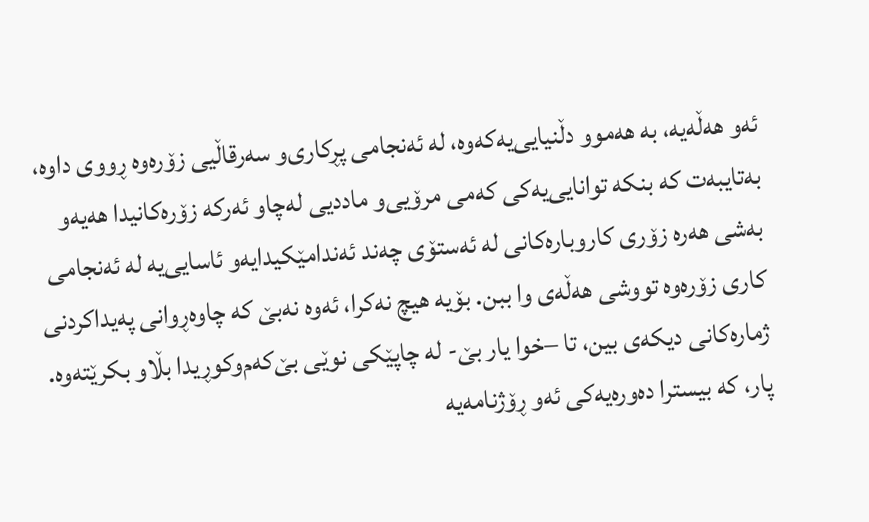ئه‌و هه‌ڵه‌یه‌، به‌ هه‌موو دڵنیایی‌یه‌كه‌وه‌، له‌ ئه‌نجامی‌ پڕكاری‌‌و سه‌رقاڵیی‌ زۆره‌وه‌ ڕووی‌ داوه‌، به‌تایبه‌ت كه‌ بنكه‌ توانایی‌یه‌كی‌ كه‌می‌ مرۆیی‌‌و ماددیی‌ له‌چاو ئه‌ركه‌ زۆره‌كانیدا هه‌یه‌‌و به‌شی‌ هه‌ره‌ زۆری‌ كاروباره‌كانی‌ له‌ ئه‌ستۆی‌ چه‌ند ئه‌ندامێكیدایه‌‌و ئاسایی‌یه‌ له‌ ئه‌نجامی‌ كاری‌ زۆره‌وه‌ تووشی‌ هه‌ڵه‌ی‌ وا ببن. بۆیه‌ هیچ نه‌كرا، ئه‌وه‌ نه‌بێ‌ كه‌ چاوه‌ڕوانی‌ په‌یداكردنی‌ ژماره‌كانی‌ دیكه‌ی بین، تا –خوا یار بێ‌- له‌ چاپێكی‌ نوێی‌ بێ‌كه‌م‌وكوڕیدا بڵاو بكرێته‌وه‌. پار، كه‌ بیسترا ده‌وره‌یه‌كی‌ ئه‌و ڕۆژنامه‌یه‌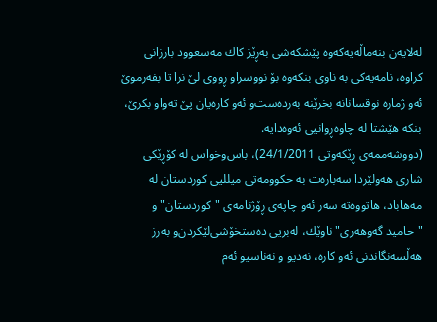له‌لایه‌ن بنه‌ماڵه‌یه‌كه‌وه‌ پێشكه‌شی‌ به‌ڕێز كاك مه‌سعوود بارزانی‌ كراوه‌، نامه‌یه‌كی‌ به‌ ناوی‌ بنكه‌وه‌ بۆ نووسراو ڕووی‌ لێ‌ نرا تا بفه‌رموێ‌ ئه‌و ژماره‌ نوقسانانه‌ بخرێنه‌ به‌رده‌ست‌و ئه‌و كاره‌یان پێ‌ ته‌واو بكرێ‌، بنكه‌ هێشتا له‌ چاوه‌ڕوانیی‌ ئه‌وه‌دایه‌.
(دووشه‌ممه‌ی‌ ڕێكه‌وتی‌ 24/1/2011)، باس‌وخواس له‌ كۆڕێكی‌ شاری‌ هه‌ولێردا سه‌باره‌ت به‌ حكوومه‌تی‌ میللیی‌ كوردستان له‌ مه‌هاباد، هاتووه‌ته‌ سه‌ر ئه‌و چاپه‌ی‌ ڕۆژنامه‌ی‌ "كوردستان"و "حامید گه‌وهه‌ری‌" ناوێك، له‌بریی‌ ده‌ستخۆشی‌لێكردن‌و به‌رز هه‌ڵسه‌نگاندنی‌ ئه‌و كاره‌، نه‌دیو و نه‌ناسیو ئه‌م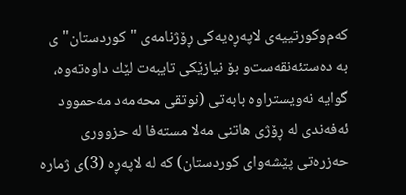كه‌م‌وكورتییه‌ی‌ لاپه‌ڕه‌یه‌كی‌ ڕۆژنامه‌ی‌ "كوردستان"ی به‌ ده‌ستئه‌نقه‌ست‌و بۆ نیازێكی‌ تایبه‌ت لێك داوه‌ته‌وه‌، گوایه‌ نه‌ویستراوه‌ بابه‌تی‌ (نوتقی‌ محه‌مه‌د مه‌حموود ئه‌فه‌ندی‌ له‌ ڕۆژی‌ هاتنی‌ مه‌لا مستەفا له‌ حزووری‌ حه‌زره‌تی‌ پێشه‌وای‌ كوردستان) كه‌ له‌ لاپه‌ڕه‌ (3)ی‌ ژماره‌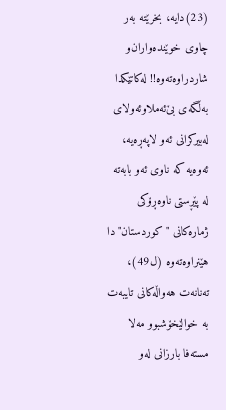(23)دایه‌، بخرێته‌ به‌ر چاوی‌ خوێنده‌واران‌و شاردراوه‌ته‌وه‌!! له‌كاتێكدا به‌ڵگه‌ی‌ بێ‌ئه‌ملاوئه‌ولای‌ له‌بیركرانی‌ ئه‌و لاپه‌ڕه‌یه‌، ئه‌وه‌یه‌ كه‌ ناوی‌ ئه‌و بابه‌ته‌ له‌ پێڕستی‌ ناوه‌ڕۆكی‌ ژماره‌كانی‌ "كوردستان"دا هێنراوه‌ته‌وه‌ (ل49)، ته‌نانه‌ت هه‌واڵه‌كانی‌ تایبه‌ت به‌ خوالێخۆشبوو مه‌لا مسته‌فا بارزانی‌ له‌و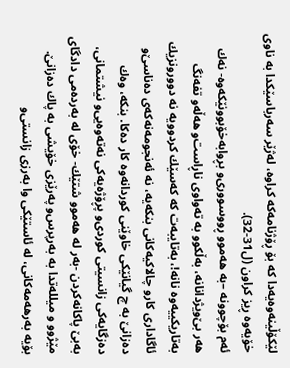لێكۆڵینه‌وه‌یه‌دا كه‌ بۆ ڕۆژنامه‌كه‌ كراوه‌، له‌ژێر سه‌رباسێكدا به‌ ناوی‌ خۆیه‌وه‌ ڕیز كراون (ل31-32).
ئه‌م بۆچوونه‌ –به‌ هه‌موو ڕووسووری‌‌و بڕوابه‌خۆبوونێكه‌وه‌- نه‌ك هه‌ر بێ‌ویژدانانه‌، به‌ڵكوو به‌ ته‌واوی‌ ناڕاست‌و هه‌ڵه‌و تفه‌نگ به‌تاریكییه‌وه‌ نانه‌!، به‌تایبه‌ت كه‌ كه‌سێك كردوویه‌ نه‌ دوورونزیك ئاگاداری‌ كارو چالاكیه‌كانی‌ بنكه‌یه‌، نه‌ ئه‌نجومه‌نه‌كه‌ی‌ ده‌ناسێ‌‌و ده‌زانێ‌ به‌ چ گیانێكی‌ خاوێنی‌ كوردانه‌وه‌ كار ده‌كا. بنكه‌، وه‌ك ده‌زگایه‌كی‌ زانسیتی‌ كوردی‌‌و پڕۆژه‌یه‌كی‌ نه‌ته‌وه‌یی‌‌و نیشتمانی‌، به‌بێ‌ پاكانه‌كردن -به‌ر له‌ هه‌موو شتێك- خۆی‌ له‌ به‌رده‌می‌ دادگای‌ مێژوو و میلله‌تدا به‌ به‌رپرس‌و په‌رێزی‌ خۆیشی‌ به‌ پاك ده‌زانێ‌. بۆیه‌ به‌رهه‌مه‌كانی‌، له‌ ئاستێكی‌ وا به‌رزی‌ زانستی‌‌و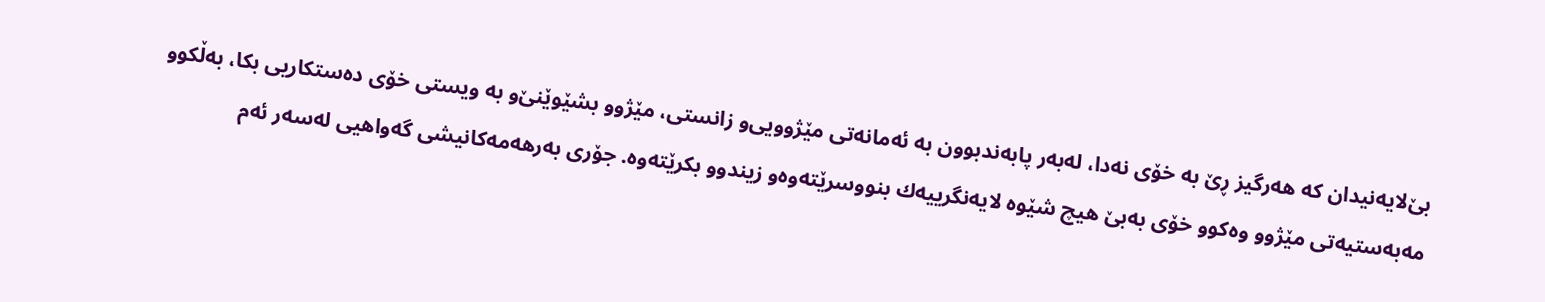بێ‌لایه‌نیدان كه‌ هه‌رگیز ڕێ‌ به‌ خۆی‌ نه‌دا، له‌به‌ر پابه‌ندبوون به‌ ئه‌مانه‌تی‌ مێژوویی‌‌و زانستی‌، مێژوو بشێوێنێ‌‌و به‌ ویستی‌ خۆی‌ ده‌ستكاریی‌ بكا، به‌ڵكوو مه‌به‌ستیه‌تی‌ مێژوو وه‌كوو خۆی‌ به‌بێ‌ هیچ شێوه‌ لایه‌نگرییه‌ك بنووسرێته‌وه‌و زیندوو بكرێته‌وه‌. جۆری‌ به‌رهه‌مه‌كانیشی‌ گه‌واهیی‌ له‌سه‌ر ئه‌م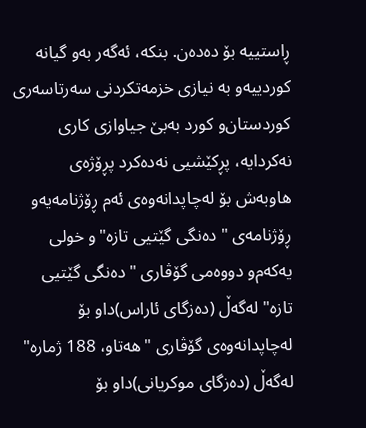ڕاستییه‌ بۆ ده‌ده‌ن. بنكه‌، ئه‌گه‌ر به‌و گیانه‌ كوردییه‌و به‌ نیازی‌ خزمه‌تكردنی‌ سه‌رتاسه‌ری‌ كوردستان‌و كورد به‌بێ‌ جیاوازی‌ كاری‌ نه‌كردایه‌، پڕكێشیی‌ نه‌ده‌كرد پڕۆژه‌ی‌ هاوبه‌ش بۆ له‌چاپدانه‌وه‌ی‌ ئه‌م ڕۆژنامه‌یه‌و ڕۆژنامه‌ی‌ "ده‌نگی‌ گێتیی‌ تازه‌"و خولی‌ یه‌كه‌م‌و دووه‌می‌ گۆڤاری‌ "ده‌نگی‌ گێتیی‌ تازه‌" له‌گه‌ڵ‌ (ده‌زگای‌ ئاراس)دا‌و بۆ له‌چاپدانه‌وه‌ی‌ گۆڤاری‌ "هه‌تاو، 188 ژماره‌" له‌گه‌ڵ‌ (ده‌زگای‌ موكریانی‌)داو بۆ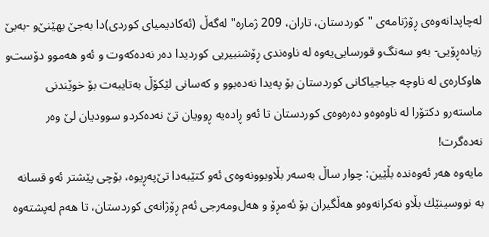له‌چاپدانه‌وه‌ی‌ ڕۆژنامه‌ی‌ "كوردستان، تاران، 209 ژماره‌" له‌گه‌ڵ‌ (ئه‌كادیمیای‌ كوردی‌)دا به‌جێ‌ بهێنێ‌‌و -به‌بێ‌ زیاده‌ڕۆیی‌- به‌و سه‌نگ‌و قورسایی‌یه‌وه‌ له‌ ناوه‌ندی‌ ڕۆشنبیریی‌ كوردیدا ده‌ر نه‌ده‌كه‌وت و ئه‌و هه‌موو دۆست‌و هاوكاره‌ی‌ له‌ ناوچه‌ جیاجیاكانی‌ كوردستان بۆ په‌یدا نه‌ده‌بوو و كه‌سانی‌ لێكۆڵ‌ به‌تایبه‌ت بۆ خوێندنی‌ ماسته‌رو دكتۆرا له‌ ناوه‌وه‌و ده‌ره‌وه‌ی‌ كوردستان تا ئه‌و ڕاده‌یه‌ ڕوویان تێ‌ نه‌ده‌كردو سوودیان لێ‌ وه‌ر نه‌ده‌گرت!
مایه‌وه‌ هه‌ر ئه‌وه‌نده‌ بڵێین: چوار ساڵ‌ به‌سه‌ر بڵاوبوونه‌وه‌ی‌ ئه‌و كتێبه‌دا تێ‌په‌ڕیوه‌، بۆچی‌ پێشتر ئه‌و قسانه‌ به‌ نووسینێك بڵاو نه‌كرانه‌وه‌و هه‌ڵگیران بۆ ئه‌مڕۆ و هه‌ل‌ومه‌رجی‌ ئه‌م ڕۆژانه‌ی‌ كوردستان، تا هه‌م له‌پشته‌وه‌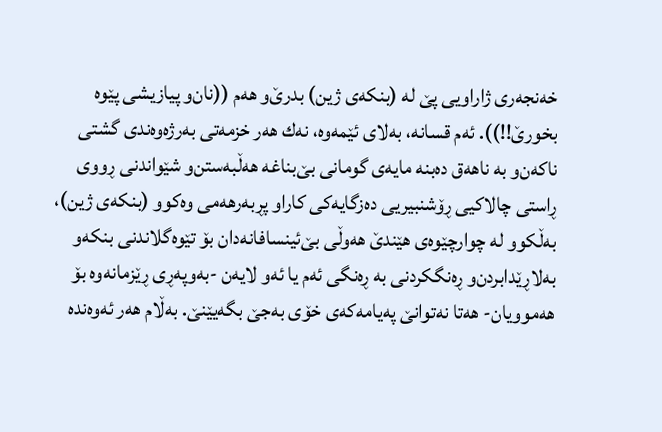خه‌نجه‌ری‌ ژاراویی‌ پێ‌ له‌ (بنكه‌ی‌ ژین) بدرێ‌‌و هه‌م ((نان‌و پیازیشی پێوه‌ بخورێ‌!!)). ئه‌م قسانه‌، به‌لای‌ ئێمه‌وه‌، نه‌ك هه‌ر خزمه‌تی‌ به‌رژه‌وه‌ندی‌ گشتی‌ ناكه‌ن‌و به‌ ناهه‌ق ده‌بنه‌ مایه‌ی‌ گومانی‌ بێ‌بناغه‌ هه‌ڵبه‌ستن‌و شێواندنی‌ ڕووی‌ ڕاستی‌ چالاكیی‌ ڕۆشنبیریی‌ ده‌زگایه‌كی‌ كاراو پڕبه‌رهه‌می‌ وه‌كوو (بنكه‌ی‌ ژین)، به‌ڵكوو له‌ چوارچێوه‌ی‌ هێندێ‌ هه‌وڵی‌ بێ‌ئینسافانه‌دان بۆ تێوه‌گلاندنی‌ بنكه‌و به‌لاڕێدابردن‌و ڕه‌نگكردنی‌ به‌ ڕه‌نگی‌ ئه‌م یا ئه‌و لایه‌ن -به‌وپه‌ڕی‌ ڕێزمانه‌وه‌ بۆ هه‌موویان- هه‌تا نه‌توانێ‌ په‌یامه‌كه‌ی‌ خۆی‌ به‌جێ‌ بگه‌یێنێ‌. به‌ڵام هه‌ر ئه‌وه‌نده‌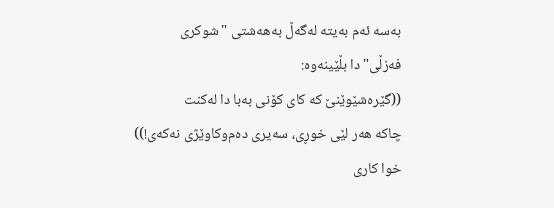به‌سه‌ ئه‌م به‌یته‌ له‌گه‌ڵ‌ به‌هه‌شتی‌ "شوكری‌ فه‌زڵی‌"دا بڵێینه‌وه‌:
((گێره‌شێوێنێ‌ كه‌ كای‌ كۆنی‌ به‌با دا له‌كنت
چاكه‌ هه‌ر لێی‌ خوڕی‌، سه‌یری‌ ده‌م‌وكاوێژی‌ نه‌كه‌ی‌!))
خوا كاری‌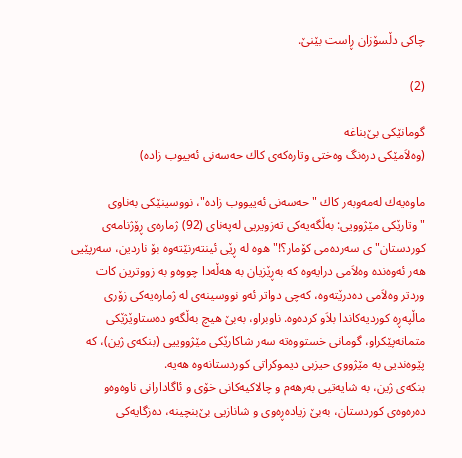چاكی‌ دڵسۆزان ڕاست بێنێ‌.

(2)

گومانێكی بێ‌بناغه‌
(وه‌لاَمێكی دره‌نگ وه‌ختی‌ وتاره‌كه‌ی‌ كاك حه‌سه‌نی ئه‌ییوب زاده‌)

ماوه‌یه‌ك له‌مه‌وبه‌ر كاك "حه‌سه‌نی ئه‌ییووب زاده‌"، نووسینێكی به‌ناوی‌ "وتارێكی مێژوویی: به‌ڵگه‌یه‌كی ته‌زویریی له‌په‌نای‌ (92) ژماره‌ی‌ ڕۆژنامه‌ی‌ كوردستان"ی‌ سه‌رده‌می كۆمار؟!"ه‌وه‌ له‌ ڕێی‌ ئینته‌رنێته‌وه‌ بۆ ناردین، سه‌رپێیی هه‌ر ئه‌وه‌نده‌ وه‌لاَمی درایه‌وه‌ كه‌ به‌ڕێزیان به‌ هه‌ڵه‌دا چووه‌و به‌ زووترین كات وردتر وه‌لاَمی ده‌درێته‌وه‌، كه‌چی دواتر ئه‌و نووسینه‌ی‌ له‌ ژماره‌یه‌كی زۆری‌ ماڵپه‌ڕه‌ كوردیه‌كاندا بلاَو كرده‌وه‌. ناوبراو، به‌بێ‌ هیچ به‌ڵگه‌و ده‌ستاوێژێكی متمانه‌پێكراو، گومانی خستووه‌ته‌ سه‌ر شاكارێكی مێژووییی (بنكه‌ی‌ ژین)، كه‌ پێوه‌ندیی‌ به‌ مێژووی‌ حیزبی‌ دیموكراتی‌ كوردستانه‌وه‌ هه‌یه‌.
بنكه‌ی‌ ژین، به‌ شایه‌تیی به‌رهه‌م و چالاكیه‌كانی خۆی‌ و ئاگادارانی ناوه‌وه‌و ده‌ره‌وه‌ی‌ كوردستان، به‌بێ‌ زیاده‌ڕه‌وی‌ و شانازیی بێ‌بنچینه‌، ده‌زگایه‌كی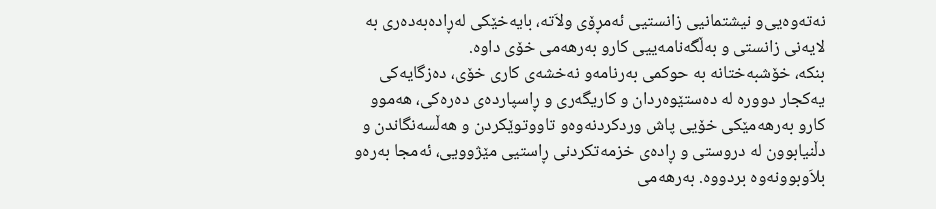نه‌ته‌وه‌یی‌‌و نیشتمانیی‌ زانستیی ئه‌مڕۆی‌ ولاَته‌، بایه‌خێكی له‌ڕاده‌به‌ده‌ری به‌ لایه‌نی زانستی‌ و به‌ڵگه‌نامه‌ییی كارو به‌رهه‌می خۆی‌ داوه‌.
بنكه‌، خۆشبه‌ختانه‌ به‌ حوكمی به‌رنامه‌و نه‌خشه‌ی‌ كاری‌ خۆی‌، ده‌زگایه‌كی یه‌كجار دووره‌ له‌ ده‌ستێوه‌ردان و كاریگه‌ری‌ و ڕاسپارده‌ی‌ ده‌ره‌كی، هه‌موو كارو به‌رهه‌مێكی خۆیی پاش وردكردنه‌وه‌و تاووتوێكردن و هه‌ڵسه‌نگاندن و دڵنیابوون له‌ دروستی‌ و ڕاده‌ی‌ خزمه‌تكردنی ڕاستیی مێژوویی، ئه‌مجا به‌ره‌و بلاَوبوونه‌وه‌ بردووه‌. به‌رهه‌می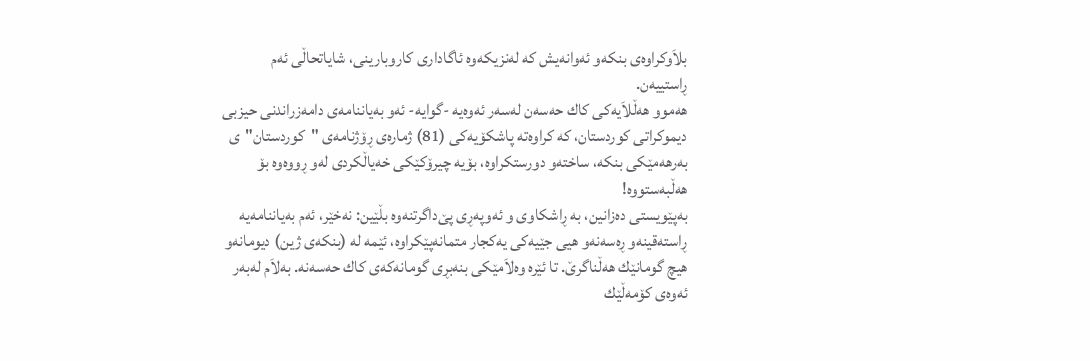بلاَوكراوه‌ی‌ بنكه‌و ئه‌وانه‌یش كه‌ له‌نزیكه‌وه‌ ئاگاداری كاروبارینی، شایاتحاڵی‌ ئه‌م ڕاستییه‌ن.
هه‌موو هه‌ڵلاَیه‌كی كاك حه‌سه‌ن له‌سه‌ر ئه‌وه‌یه‌ -گوایه‌- ئه‌و به‌یاننامه‌ی‌ دامه‌زراندنی حیزبی دیموكراتی كوردستان، كه‌ كراوه‌ته‌ پاشكۆیه‌كی (81) ژماره‌ی‌ ڕۆژنامه‌ی‌ "كوردستان"ی‌ به‌رهه‌مێكی بنكه‌، ساخته‌و دورستكراوه‌، بۆیه‌ چیرۆكێكی خه‌یاڵكردی‌ له‌و ڕووه‌وه‌ بۆ هه‌ڵبه‌ستووه‌!
به‌پێویستی‌ ده‌زانین، به‌ ڕاشكاوی‌ و ئه‌وپه‌ڕی‌ پێ‌داگرتنه‌وه‌ بڵێین: نه‌خێر، ئه‌م به‌یاننامه‌یه‌ ڕاسته‌قینه‌و ڕه‌سه‌نه‌‌و هیی‌ جێیه‌كی‌ یه‌كجار متمانه‌پێكراوه‌، ئێمه‌ له‌ (بنكه‌ی‌ ژین) دیومانه‌و هیچ گومانێك هه‌ڵناگرێ‌. تا ئێره‌ وه‌لاَمێكی بنه‌بڕی‌ گومانه‌كه‌ی‌ كاك حه‌سه‌نه‌. به‌لاَم له‌به‌ر ئه‌وه‌ی‌ كۆمه‌ڵێك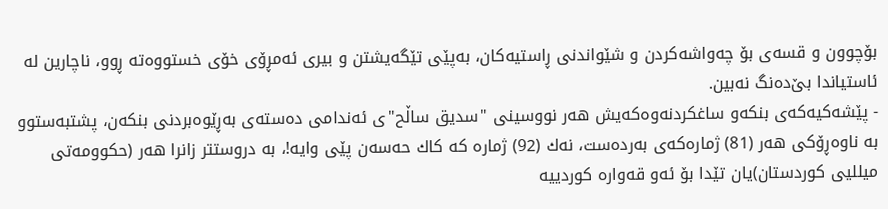بۆچوون و قسه‌ی‌ بۆ چه‌واشه‌كردن و شێواندنی ڕاستیه‌كان، به‌پێی‌ تێگه‌یشتن و بیری‌ ئه‌مڕۆی‌ خۆی‌ خستووه‌ته‌ ڕوو، ناچارین له‌ ئاستیاندا بێ‌ده‌نگ نه‌بین.
- پێشه‌كیه‌كه‌ی‌ بنكه‌و ساغكردنه‌وه‌كه‌یش هه‌ر نووسینی‌ "سدیق ساڵح"ی‌ ئه‌ندامی‌ ده‌سته‌ی‌ به‌ڕێوه‌بردنی‌ بنكه‌ن، پشتبەستوو به‌ ناوه‌ڕۆكی هه‌ر (81) ژماره‌كه‌ی‌ به‌رده‌ست، نه‌ك (92) ژماره‌ كه‌ كاك حه‌سه‌ن پێی‌ وایه‌!، به‌ دروستتر زانرا هه‌ر (حكوومه‌تی میللیی كوردستان)یان تێدا بۆ ئه‌و قه‌واره‌ كوردییه‌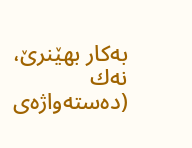به‌كار بهێنرێ‌، نه‌ك (ده‌سته‌واژه‌ی‌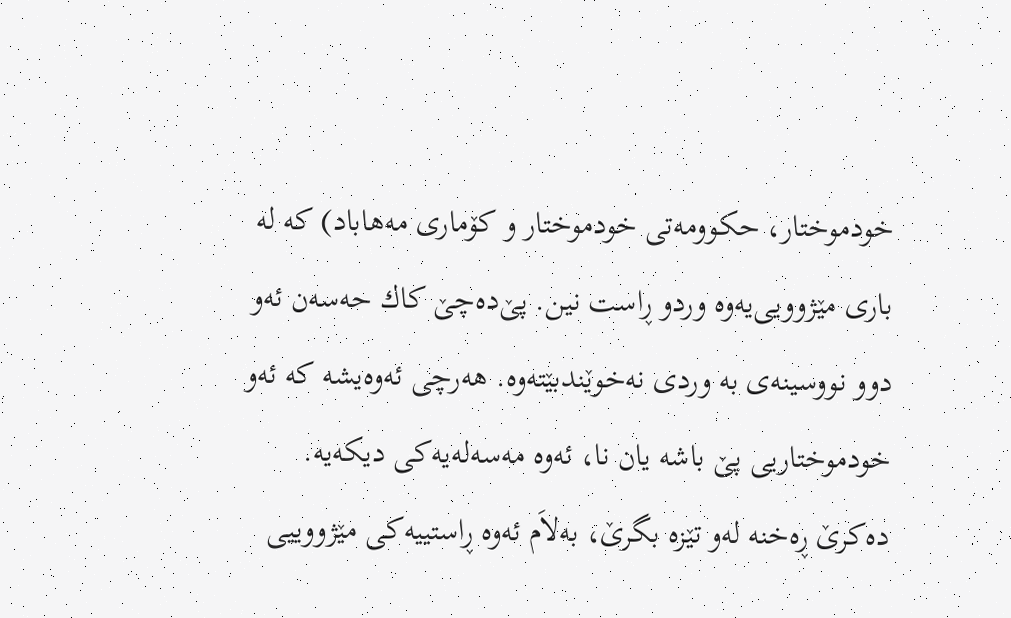خودموختار، حكوومه‌تی خودموختار و كۆماری مه‌هاباد) كه‌ له‌ باری مێژوویی‌یه‌وه‌ وردو ڕاست نین. پێ‌ده‌چێ‌ كاك حه‌سه‌ن ئه‌و دوو نووسینه‌ی‌ به‌ وردی نه‌خوێندبێته‌وه‌. هه‌رچی ئه‌وه‌یشه‌ كه‌ ئه‌و خودموختاریی پێ‌ باشه‌ یان نا، ئه‌وه‌ مه‌سه‌له‌یه‌كی‌ دیكه‌یه‌. ده‌كرێ‌ ڕه‌خنه‌ له‌و تێزه‌ بگرێ‌، به‌لاَم ئه‌وه‌ ڕاستییه‌كی مێژووییی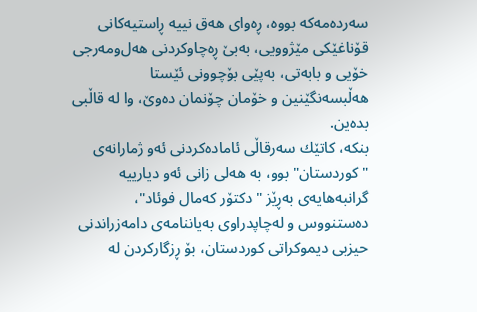سه‌رده‌مه‌كه‌ بووه‌، ڕه‌وای‌ هه‌ق نییه‌ ڕاستیه‌كانی قۆناغێكی مێژوویی، به‌بێ‌ ڕه‌چاوكردنی هه‌ل‌ومه‌رجی خۆیی و بابه‌تی، به‌پێی‌ بۆچوونی ئێستا هه‌ڵبسه‌نگێنین و خۆمان چۆنمان ده‌وێ‌، وا له‌ قاڵبی‌ بده‌ین.
بنكه‌، كاتێك سه‌رقاڵی‌ ئاماده‌كردنی ئه‌و ژمارانه‌ی‌ "كوردستان" بوو، به‌ هه‌لی‌ زانی ئه‌و دیارییه‌ گرانبه‌هایه‌ی‌ به‌ڕێز "دكتۆر كه‌مال فوئاد"، ده‌ستنووس و له‌چاپدراوی‌ به‌یاننامه‌ی‌ دامه‌زراندنی حیزبی دیموكراتی كوردستان، بۆ ڕزگاركردن له‌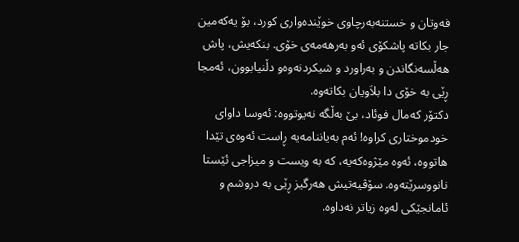فه‌وتان و خستنه‌به‌رچاوی‌ خوێنده‌واری كورد، بۆ یه‌كه‌مین جار بكاته‌ پاشكۆی‌ ئه‌و به‌رهه‌مه‌ی‌ خۆی‌. بنكه‌یش، پاش هه‌ڵسه‌نگاندن و به‌راورد و شیكردنه‌وه‌و دڵنیابوون، ئه‌مجا ڕێی‌ به‌ خۆی‌ دا بلاَویان بكاته‌وه‌.
دكتۆر كه‌مال فوئاد، بێ‌ به‌ڵگه‌ نه‌یوتووه‌: ئه‌وسا داوای‌ خودموختاری كراوه‌! ئه‌م به‌یاننامه‌یه‌ ڕاست ئه‌وه‌ی‌ تێدا هاتووه‌، ئه‌وه‌ مێژوه‌كه‌یه‌، كه‌ به‌ ویست و میزاجی ئێستا نانووسرێته‌وه‌. سۆڤیه‌تیش هه‌رگیز ڕێی‌ به‌ دروشم و ئامانجێكی له‌وه‌ زیاتر نه‌داوه‌.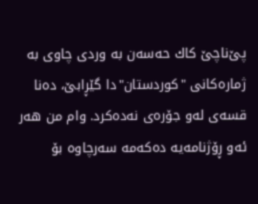پێ‌ناچێ‌ كاك حه‌سه‌ن به‌ وردی‌ چاوی‌ به‌ ژماره‌كانی "كوردستان"دا گێڕابێ‌، ده‌نا قسه‌ی‌ له‌و جۆره‌ی‌ نه‌ده‌كرد. وام من هه‌ر ئه‌و ڕۆژنامه‌یه‌ ده‌كه‌مه‌ سه‌رچاوه‌ بۆ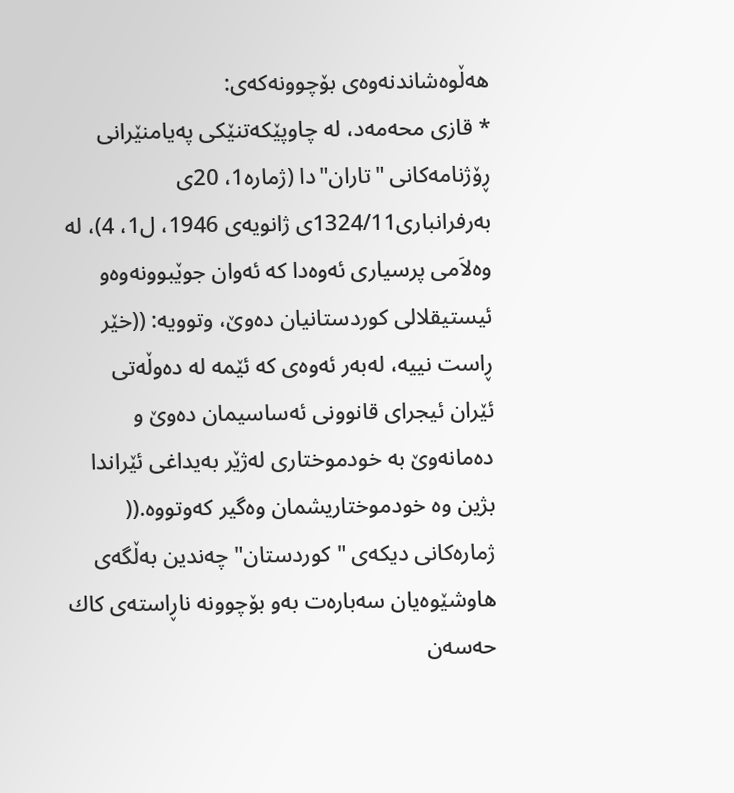هه‌ڵوه‌شاندنه‌وه‌ی‌ بۆچوونه‌كه‌ی‌:
* قازی‌ محه‌مه‌د، له‌ چاوپێكه‌تنێكی په‌یامنێرانی ڕۆژنامه‌كانی "تاران"دا (ژماره‌1، 20ی‌ به‌رفرانباری1324/11ی‌ ژانویه‌ی‌ 1946، ل1، 4)، له‌ وه‌لاَمی پرسیاری ئه‌وه‌دا كه‌ ئه‌وان جوێبوونه‌وه‌و ئیستیقلالی كوردستانیان ده‌وێ‌، وتوویه‌: ((خێر ڕاست نییه‌، له‌به‌ر ئه‌وه‌ی‌ كه‌ ئێمه‌ له‌ ده‌وڵه‌تی ئێران ئیجرای‌ قانوونی ئه‌ساسیمان ده‌وێ‌ و ده‌مانه‌وێ‌ به‌ خودموختاری له‌ژێر به‌یداغی ئێراندا بژین وه‌ خودموختاریشمان وه‌گیر كه‌وتووه‌.((
ژماره‌كانی دیكه‌ی‌ "كوردستان" چه‌ندین به‌ڵگه‌ی‌ هاوشێوه‌یان سه‌باره‌ت به‌و بۆچوونه‌ ناڕاسته‌ی‌ كاك حه‌سه‌ن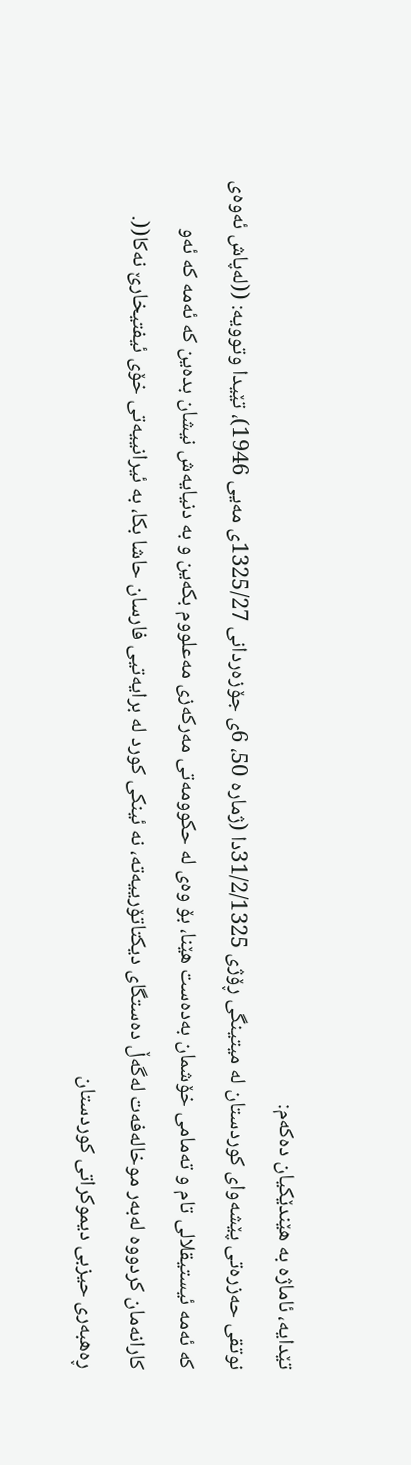تێدایه‌، ئاماژه‌ به‌ هێندێكیان ده‌كه‌م:
نوتقی‌ حه‌زره‌تی پێشه‌وای‌ كوردستان له‌ میتینگی ڕۆژی‌ 31/2/1325دا (ژماره‌ 50، 6ی‌ جۆزه‌ردانی 1325/27ی‌ مه‌یی 1946)، تێیدا وتوویه‌: ((له‌پاش ئه‌وه‌ی‌ كه‌ ئه‌مه‌ ئیستیقلالی تام و ته‌مامی خۆشمان به‌ده‌ست هێنا، بۆ وه‌ی‌ له‌ حكوومه‌تی مه‌ركه‌زی‌ مه‌علووم بكه‌ین و به‌ دنیایه‌ش نیشان بده‌ین كه‌ ئه‌مه‌ كه‌ ئه‌و كارانه‌مان كردووه‌ له‌به‌ر موخاله‌فه‌ت له‌گه‌ڵ ده‌ستگای‌ دیكتاتۆرییه‌ته‌، نه‌ ئینكی كورد له‌ برایه‌تیی فارسان حاشا بكا، به‌ ئیرانییه‌تی خۆی‌ ئیفتیخارێ‌ نه‌كا((.
ڕه‌هبه‌ری حیزبی دیموكراتی كوردستان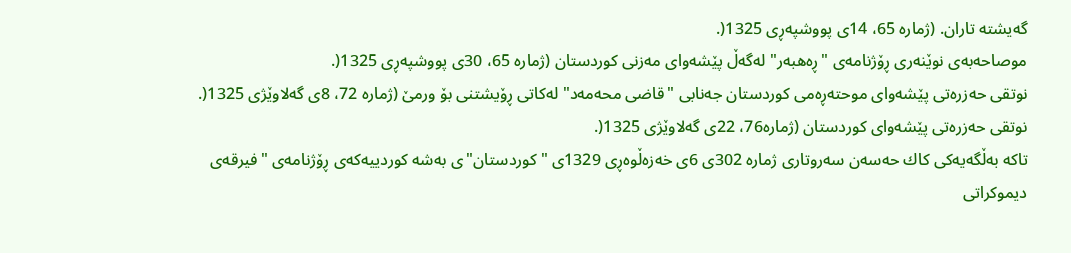گه‌یشته‌ تاران. (ژماره‌ 65، 14ی‌ پووشپه‌ڕی‌ 1325(.
موصاحه‌به‌ی‌ نوێنه‌ری ڕۆژنامه‌ی‌ "ڕه‌هبه‌ر" له‌گه‌ڵ پێشه‌وای‌ مه‌زنی كوردستان (ژماره‌ 65، 30ی‌ پووشپه‌ڕی‌ 1325(.
نوتقی‌ حەزره‌تی پێشه‌وای‌ موحتەڕەمی كوردستان جه‌نابی "قاضی محه‌مه‌د" له‌كاتی ڕۆیشتنی بۆ ورمێ‌ (ژماره‌ 72، 8ی‌ گه‌لاوێژی‌ 1325(.
نوتقی حه‌زره‌تی پێشه‌وای‌ كوردستان (ژماره‌76، 22ی‌ گه‌لاوێژی‌ 1325(.
تاكه‌ به‌ڵگه‌یه‌كی كاك حه‌سه‌ن سه‌روتاری ژماره‌ 302ی‌ 6ی‌ خه‌زه‌ڵوه‌ڕی‌ 1329ی‌ "كوردستان"ی‌ به‌شه‌ كوردییه‌كه‌ی‌ ڕۆژنامه‌ی‌ "فیرقه‌ی‌ دیموكراتی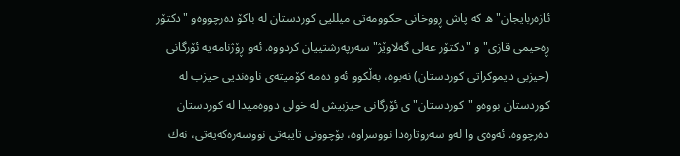ئازه‌ربایجان"ه‌ كه‌ پاش ڕووخانی‌ حكوومه‌تی‌ میللیی‌ كوردستان له‌ باكۆ ده‌رچووه‌و "دكتۆر ڕه‌حیمی قازی‌" و "دكتۆر عه‌لی‌ گه‌لاوێژ" سه‌رپه‌رشتییان كردووه‌. ئه‌و ڕۆژنامه‌یه‌ ئۆرگانی‌ (حیزبی دیموكراتی كوردستان) نه‌بوه‌، به‌ڵكوو ئه‌و ده‌مه‌ كۆمیته‌ی‌ ناوه‌ندیی حیزب له‌ كوردستان بووه‌و "كوردستان"ی‌ ئۆرگانی حیزبیش له‌ خولی‌ دووه‌میدا له‌ كوردستان ده‌رچووه‌. ئه‌وه‌ی‌ وا له‌و سه‌روتاره‌دا نووسراوه‌، بۆچوونی تایبه‌تی نووسه‌ره‌كه‌یه‌تی، نه‌ك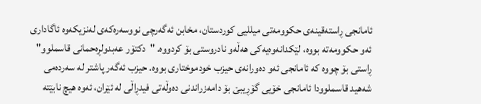ئامانجی ڕاسته‌قینه‌ی‌ حكوومه‌تی میللیی كوردستان، مخابن ئه‌گه‌رچی نووسه‌ره‌كه‌ی‌ له‌نزیكه‌وه‌ ئاگاداری ئه‌و حكوومه‌ته‌ بووه‌، لێكدانه‌وه‌یه‌كی هه‌ڵه‌و نادروستی‌ بۆ كردووه‌. "دكتۆر عه‌بدولڕه‌حمانی قاسملوو" ڕاستی بۆ چووه‌ كه‌ ئامانجی ئه‌و ده‌ورانه‌ی‌ حیزب خودموختاری بووه‌. حیزب ئه‌گه‌ر پاشتر له‌ سه‌رده‌می شه‌هید قاسملوودا ئامانجی خۆیی گۆڕیبێ‌ بۆ دامه‌زراندنی ده‌وڵه‌تی فیدڕاڵی‌ له‌ ئێران، ئه‌وه‌ هیچ نابێته‌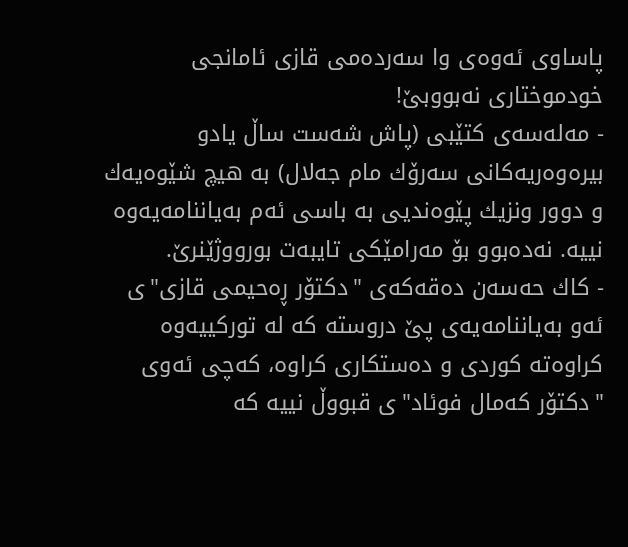پاساوی‌ ئه‌وه‌ی‌ وا سه‌رده‌می قازی‌ ئامانجی‌ خودموختاری نه‌بووبێ‌!
- مه‌له‌سه‌ی‌ كتێبی (پاش شه‌ست ساڵ یادو بیره‌وه‌ریه‌كانی سه‌رۆك مام جه‌لال) به‌ هیچ شێوه‌یه‌ك و دوور ونزیك پێوه‌ندیی به‌ باسی ئه‌م به‌یاننامه‌یه‌وه‌ نییه‌. نه‌ده‌بوو بۆ مه‌رامێكی تایبه‌ت بورووژێنرێ.
- كاك حه‌سه‌ن ده‌قه‌كه‌ی‌ "دكتۆر ڕه‌حیمی قازی"ی‌ ئه‌و به‌یاننامه‌یه‌ی‌ پێ‌ دروسته‌ كه‌ له‌ توركییه‌وه‌ كراوه‌ته‌ كوردی و ده‌ستكاری كراوه‌، كه‌چی ئه‌وی‌ "دكتۆر كه‌مال فوئاد"ی‌ قبووڵ نییه‌ كه‌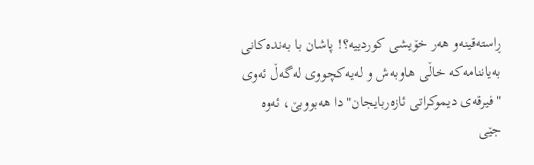ڕاسته‌قینه‌و هه‌ر خۆیشی كوردییه‌؟! پاشان با به‌نده‌كانی به‌یاننامه‌كه‌ خاڵی‌ هاوبه‌ش و له‌یه‌كچووی‌ له‌گه‌ڵ ئه‌وی‌ "فیرقه‌ی‌ دیموكراتی ئازه‌ربایجان"دا هه‌بووبێ‌، ئه‌وه‌ جێی‌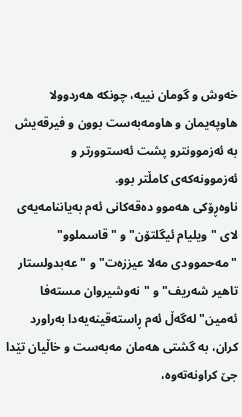خه‌وش و گومان نییه‌، چونكه‌ هه‌ردوولا هاوپه‌یمان و هاومه‌به‌ست بوون و فیرقه‌یش به‌ ئه‌زموونترو پشت ئه‌ستوورتر و ئه‌زموونه‌كه‌ی‌ كامڵتر بوو.
ناوه‌ڕۆكی هه‌موو ده‌قه‌كانی ئه‌م به‌یاننامه‌یه‌ی‌ لای‌ "ویلیام ئیگلتۆن" و "قاسملوو" "مه‌حموودی‌ مه‌لا عیززه‌ت" و "عه‌بدولستار تاهیر شه‌ریف" و "نه‌وشیروان مسته‌فا ئه‌مین" له‌گه‌ڵ ئه‌م ڕاسته‌قینه‌یه‌دا به‌راورد كران، به‌ گشتی‌ هه‌مان مه‌به‌ست و خاڵیان تێدا جێ‌ كراونه‌ته‌وه‌،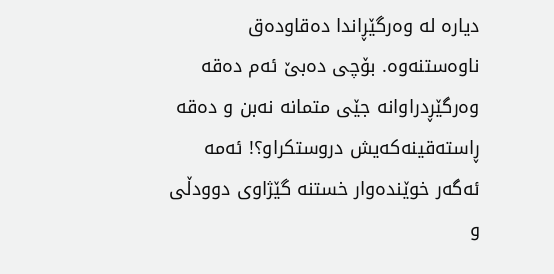دیاره‌ له‌ وه‌رگێڕاندا ده‌قاوده‌ق ناوه‌ستنه‌وه‌. بۆچی ده‌بێ‌ ئه‌م ده‌قه‌ وه‌رگێڕدراوانه‌ جێی‌ متمانه‌ نه‌بن و ده‌قه‌ ڕاسته‌قینه‌كه‌یش دروستكراو؟! ئه‌مه‌ ئه‌گه‌ر خوێنده‌وار خستنه‌ گێژاوی‌ دوودڵی‌ و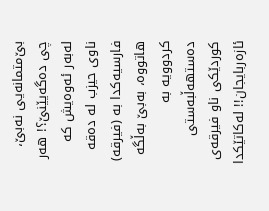بێ‌متمانه‌یی نه‌بێ‌، چی‌ ده‌گه‌یێنێ‌؟! هه‌ر له‌به‌ر ئه‌وه‌یش كه‌ ناوی‌ حیزب له‌ ده‌قه‌ فارسیه‌كدا به‌ (فیرقه‌) هاتووه‌، به‌بێ‌ به‌ڵگه‌ كردوویه‌ به‌ ده‌ستهه‌ڵبه‌ستی‌ كوردێكی ناو فیرقه‌ی‌ ئازه‌ربایجان!! له‌كاتێكدا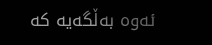ئه‌وه‌ به‌ڵگه‌یه‌ كه‌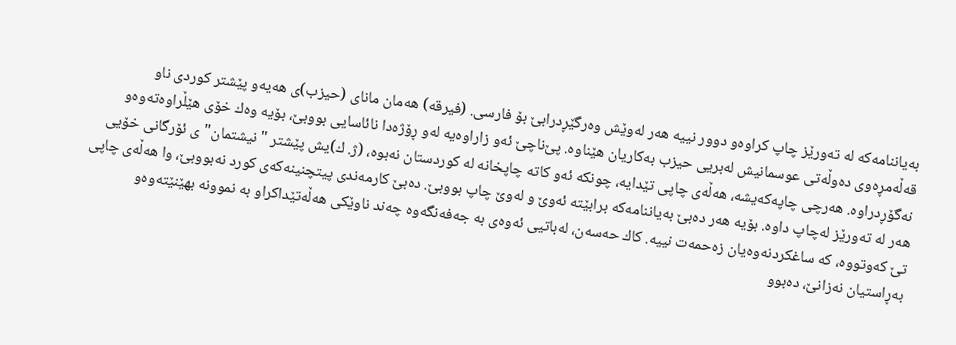به‌یاننامه‌كه‌ له‌ ته‌ورێز چاپ كراوه‌و دوور نییه‌ هه‌ر له‌وێش وه‌رگێڕدرابێ‌ بۆ فارسی. (فیرقه‌) هه‌مان مانای‌ (حیزب)ی‌ هه‌یه‌و پێشتر كوردی ناو قه‌ڵه‌مڕه‌وی‌ ده‌وڵه‌تی عوسمانیش له‌بریی‌ حیزب به‌كاریان هێناوه‌. پێ‌ناچێ‌ ئه‌و زاراوه‌یه‌ له‌و ڕۆژه‌دا نائاسایی بووبێ‌، بۆیه‌ وه‌ك خۆی‌ هێڵراوه‌ته‌وه‌و نه‌گۆڕدراوه‌. هه‌رچی چاپه‌كه‌یشه‌، هه‌ڵه‌ی‌ چاپی تێدایه‌، چونكه‌ ئه‌و كاته‌ چاپخانه‌ له‌ كوردستان نه‌بوه‌، (ژ. ك)یش پێشتر "نیشتمان"ی‌ ئۆرگانی خۆیی هه‌ر له‌ ته‌ورێز له‌چاپ داوه‌. بۆیه‌ هه‌ر ده‌بێ‌ به‌یاننامه‌كه‌ برابێته‌ ئه‌وێ‌ و له‌وێ‌ چاپ بووبێ‌. ده‌بێ‌ كارمه‌ندی پیتچنینه‌كه‌ی‌ كورد نه‌بووبێ‌، وا هه‌ڵه‌ی‌ چاپی‌ تێ‌ كه‌وتووه‌، كه‌ ساغكردنه‌وه‌یان زه‌حمه‌ت نییه‌. كاك حه‌سه‌ن، له‌باتیی ئه‌وه‌ی‌ به‌ جه‌فه‌نگه‌وه‌ چه‌ند ناوێكی هه‌ڵه‌تێداكراو به‌ نموونه‌ بهێنێته‌وه‌و به‌ڕاستیان نه‌زانێ‌، ده‌بوو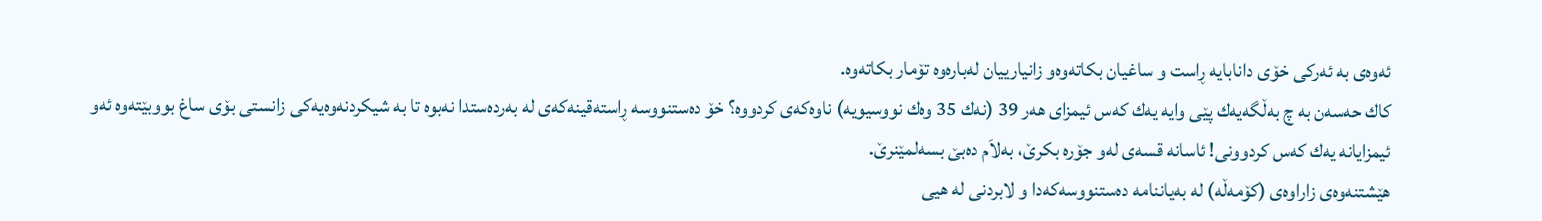ئه‌وه‌ی‌ به‌ ئه‌ركی خۆی‌ دانابایه‌ ڕاست و ساغیان بكاته‌وه‌و زانیارییان له‌باره‌وه‌ تۆمار بكاته‌وه‌.
كاك حه‌سه‌ن به‌ چ به‌ڵگه‌یه‌ك پێی‌ وایه‌ یه‌ك كه‌س ئیمزای‌ هه‌ر 39 (نه‌ك 35 وه‌ك نووسیویه‌) ناوه‌كه‌ی‌ كردووه‌؟ خۆ ده‌ستنووسه‌ ڕاسته‌قینه‌كه‌ی‌ له‌ به‌رده‌ستدا نه‌بوه‌ تا به‌ شیكردنه‌وه‌یه‌كی زانستی بۆی‌ ساغ بووبێته‌وه‌ ئه‌و ئیمزایانه‌ یه‌ك كه‌س كردوونی! ئاسانه‌ قسه‌ی‌ له‌و جۆره‌ بكرێ‌، به‌لاَم ده‌بێ‌ بسه‌لمێنرێ‌.
هێشتنه‌وه‌ی‌ زاراوه‌ی‌ (كۆمه‌ڵه‌) له‌ به‌یاننامه‌ ده‌ستنووسه‌كه‌دا و لابردنی له‌ هیی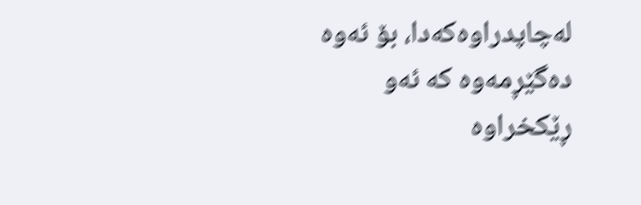له‌چاپدراوه‌كه‌دا، بۆ ئه‌وه‌ ده‌گێڕمه‌وه‌ كه‌ ئه‌و ڕێكخراوه‌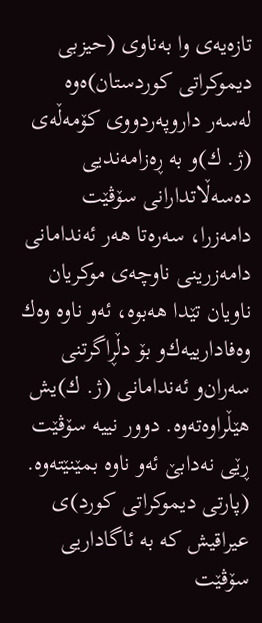تازه‌یه‌ی‌ وا به‌ناوی‌ (حیزبی دیموكراتی كوردستان)ه‌وه‌ له‌سه‌ر داروپه‌ردووی‌ كۆمه‌ڵه‌ی‌ (ژ. ك)و به‌ ڕه‌زامه‌ندیی‌ ده‌سه‌ڵاتدارانی‌ سۆڤێت دامه‌زرا، سه‌ره‌تا هه‌ر ئه‌ندامانی‌ دامه‌زرینی‌ ناوچه‌ی‌ موكریان ناویان تێدا هه‌بوه‌، ئه‌و ناوه‌ وه‌ك وه‌فادارییه‌ك‌و بۆ دڵڕاگرتنی‌ سه‌ران‌و ئه‌ندامانی‌ (ژ. ك)یش هێڵراوه‌ته‌وه‌. دوور نییه‌ سۆڤێت ڕێی‌ نه‌دابێ‌ ئه‌و ناوه‌ بمێنێته‌وه‌. (پارتی دیموكراتی كورد)ی‌ عیراقیش كه‌ به‌ ئاگاداریی سۆڤێت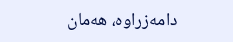دامه‌زراوه‌، هه‌مان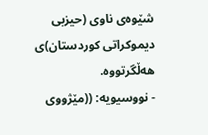شێوه‌ی‌ ناوی‌ (حیزبی دیموكراتی كوردستان)ی‌ هه‌ڵگرتووه‌.
- نووسیویه‌: ((مێژووی‌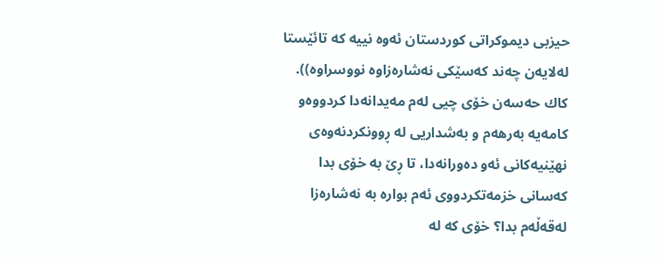حیزبی دیموكراتی كوردستان ئه‌وه‌ نییه‌ كه‌ تائێستا له‌لایه‌ن چه‌ند كه‌سێكی نه‌شاره‌زاوه‌ نووسراوه‌)). كاك حه‌سه‌ن خۆی‌ چیی له‌م مه‌یدانه‌دا كردووه‌و كامه‌یه‌ به‌رهه‌م و به‌شداریی له‌ ڕوونكردنه‌وه‌ی‌ نهێنیه‌كانی‌ ئه‌و ده‌ورانه‌دا، تا ڕێ به‌ خۆی‌ بدا كه‌سانی خزمه‌تكردووی‌ ئه‌م بواره‌ به‌ نه‌شاره‌زا له‌قه‌ڵه‌م بدا؟ خۆی‌ كه‌ له‌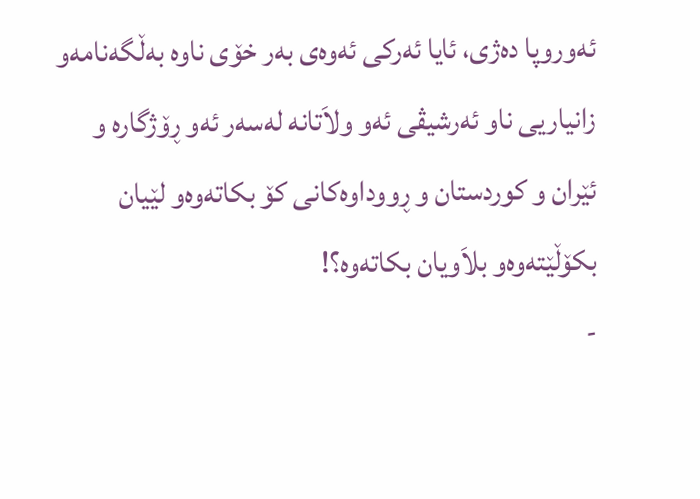ئه‌وروپا ده‌ژی‌، ئایا ئه‌ركی ئه‌وه‌ی‌ به‌ر خۆی‌ ناوه‌ به‌ڵگه‌نامه‌و زانیاریی ناو ئه‌رشیڤی ئه‌و ولاَتانه‌ له‌سه‌ر ئه‌و ڕۆژگاره‌ و ئێران و كوردستان و ڕووداوه‌كانی كۆ بكاته‌وه‌و لێیان بكۆڵێته‌وه‌و بلاَویان بكاته‌وه‌؟!
-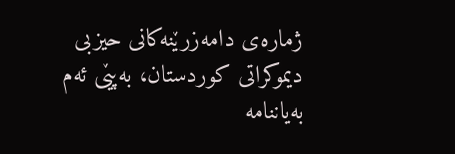ژماره‌ی‌ دامه‌زرێنه‌كانی حیزبی دیموكراتی كوردستان، به‌پێی‌ ئه‌م به‌یاننامه‌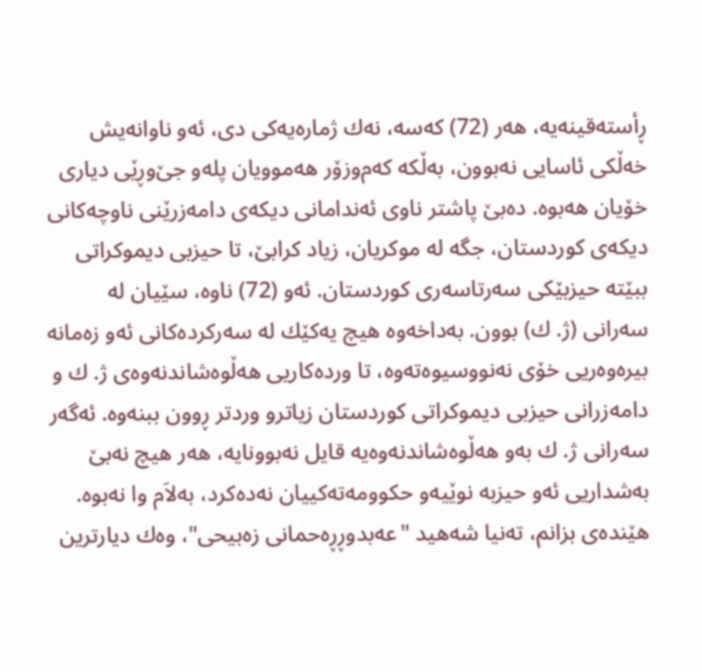ڕأسته‌قینه‌یه‌، هه‌ر (72) كه‌سه‌، نه‌ك ژماره‌یه‌كی دی‌، ئه‌و ناوانه‌یش خه‌ڵكی ئاسایی نه‌بوون، به‌ڵكه‌ كه‌م‌وزۆر هه‌موویان پله‌و جێ‌وڕێی‌ دیاری خۆیان هه‌بوه‌. ده‌بێ‌ پاشتر ناوی‌ ئه‌ندامانی دیكه‌ی‌ دامه‌زرێنی‌ ناوچه‌كانی دیكه‌ی‌ كوردستان، جگه‌ له‌ موكریان، زیاد كرابێ‌، تا حیزبی دیموكراتی ببێته‌ حیزبێكی سه‌رتاسه‌ری كوردستان. ئه‌و (72) ناوه‌، سێیان له‌ سه‌رانی (ژ. ك) بوون. به‌داخه‌وه‌ هیچ یه‌كێك له‌ سه‌ركرده‌كانی ئه‌و زه‌مانه‌ بیره‌وه‌ریی خۆی‌ نه‌نووسیوه‌ته‌وه‌، تا ورده‌كاریی هه‌ڵوه‌شاندنه‌وه‌ی‌ ژ. ك و دامه‌زرانی حیزبی دیموكراتی كوردستان زیاترو وردتر ڕوون ببنه‌وه‌. ئه‌گه‌ر سه‌رانی ژ. ك به‌و هه‌ڵوه‌شاندنه‌وه‌یه‌ قایل نه‌بوونایه‌، هه‌ر هیچ نه‌بێ‌ به‌شداریی ئه‌و حیزبه‌ نوێیه‌و حكوومه‌ته‌كییان نه‌ده‌كرد، به‌لاَم وا نه‌بوه‌. هێنده‌ی‌ بزانم، ته‌نیا شه‌هید "عه‌بدوڕڕه‌حمانی زه‌بیحی"، وه‌ك دیارترین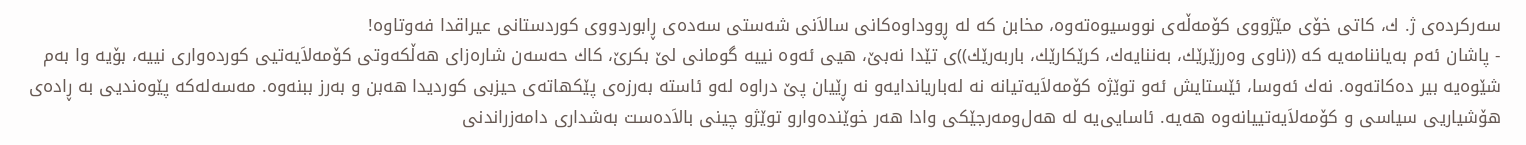سه‌ركرده‌ی‌ ژ. ك، كاتی خۆی‌ مێژووی‌ كۆمه‌ڵه‌ی‌ نووسیوه‌ته‌وه‌، مخابن كه‌ له‌ ڕووداوه‌كانی سالاَنی شه‌ستی‌ سه‌ده‌ی‌ ڕابوردووی‌ كوردستانی عیراقدا فه‌وتاوه‌!
- پاشان ئه‌م به‌یاننامه‌یه‌ كه‌ ((ناوی‌ وه‌رزێرێك، به‌ننایه‌ك، كرێكارێك، باربه‌رێك))ی‌ تێدا نه‌بێ‌، هیی ئه‌وه‌ نییه‌ گومانی‌ لێ‌ بكرێ‌، كاك حه‌سه‌ن شاره‌زای‌ هه‌ڵكه‌وتی كۆمه‌لاَیه‌تیی كورده‌واری نییه‌، بۆیه‌ وا به‌م شێوه‌یه‌ بیر ده‌كاته‌وه‌. نه‌ك ئه‌وسا، ئێستایش ئه‌و توێژه‌ كۆمه‌لاَیه‌تیانه‌ نه‌ له‌باریاندایه‌و نه‌ ڕێیان پێ‌ دراوه‌ له‌و ئاسته‌ به‌رزه‌ی‌ پێكهاته‌ی‌ حیزبی كوردیدا هه‌بن و به‌رز ببنه‌وه‌. مه‌سه‌له‌كه‌ پێوه‌ندیی به‌ ڕاده‌ی‌ هۆشیاریی سیاسی و كۆمه‌لاَیه‌تییانه‌وه‌ هه‌یه‌. ئاسایی‌یه‌ له‌ هه‌ل‌ومه‌رجێكی وادا هه‌ر خوێنده‌وارو توێژو چینی‌ بالاَده‌ست به‌شداری دامه‌زراندنی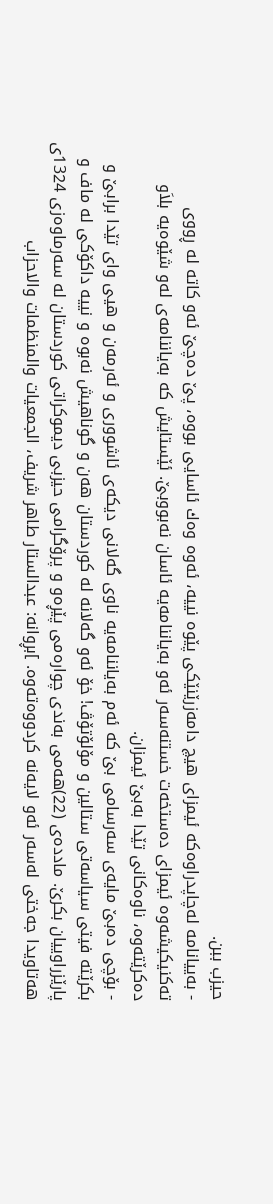حیزب ببن.
- به‌ییانامه‌ له‌چاپدراوه‌كه‌ ئیمزای‌ هیچ دامه‌زرێنێكی پێوه‌ نییه‌، ئه‌وه‌ وه‌ك ئاسایی بووه‌، پێ‌ ده‌چێ‌ ئه‌و كاته‌ له‌ ڕووی‌ ته‌كنیكیشه‌وه‌ ئیمزای‌ ده‌ستخه‌ت خستنه‌سه‌ر ئه‌و به‌یاننامه‌یه‌ ئاسان نه‌بووبێ‌. ئێستایش كه‌ به‌یاننامه‌ی‌ له‌و شێوه‌یه‌ بلاَو ده‌كرێته‌وه‌، ناوه‌كانی تێدا به‌بێ‌ ئیمزان.
- بۆچی ده‌بێ‌ مایه‌ی‌ سه‌رسامی بێ‌ كه‌ ئه‌م به‌یاننامه‌یه‌ ناوی‌ گه‌لانی دیكه‌ی‌ ئاشووری و ئه‌رمه‌ن و هیی‌ وای‌ تێدا برابێ‌ و بكرێته‌ فیتی‌ سیاسه‌تی ستالین و مۆلۆتۆڤ! خۆ ئه‌و گه‌لانه‌ له‌ كوردستان هه‌ن و گوناهیش نه‌بوه‌ و نییه‌ داكۆكی له‌ ماف و پارێزراوییان بكرێ‌. مادده‌ی‌ (22)هه‌می به‌ندی‌ چواره‌می پێڕه‌و و پرۆگرامی حیزبی دیموكراتی كوردستان له‌ سه‌رماوه‌زی‌ 1324ی‌ هه‌تاویدا جه‌ختی له‌سه‌ر ئه‌و لایه‌نه‌ كردووه‌ته‌وه‌. ]بڕوانه‌: عبدالستار طاهر شريف، الجمعيات والمنظمات والاحزاب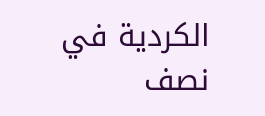الكردية في نصف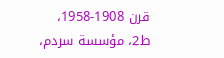قرن 1908-1958، ط2، مؤسسة سردم،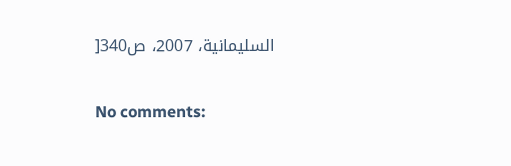السليمانية، 2007، ص340[

No comments: